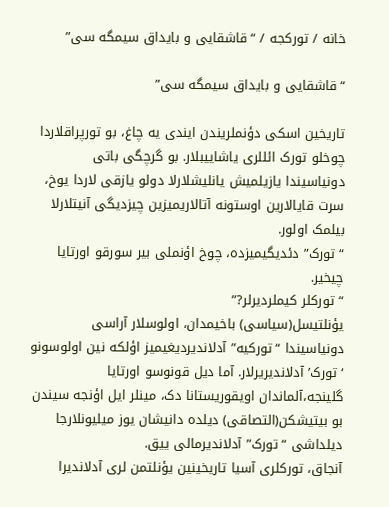خانه / تورکجه / “قاشقایی و بایداق سیمگه سی”

“قاشقایی و بایداق سیمگه سی”

تاریخین اسکی دؤنملریندن ایندی یه چاغ، بو تورپراقلاردا چوخلو تورک ائللری یاشاییبلار. بو گرچگی باتی دونیاسیندا یازیلمیش یانلیشلارلا دولو یازقی لاردا یوخ، سرت قایالارین اوستونه آتالاریمیزین چیزدیگی آنیتلارلا بیلمک اولور.
“تورک” دئدیگیمیزده، چوخ اؤنملی بیر سورقو اورتایا چیخیر.
“تورکلر کیملردیرلر?”
یؤنلتیسل(سیاسی) باخیمدان، اولوسلار آراسی دونیاسیندا “تورکیه” آدلاندیردیغیمیز اؤلکه نین اولوسونو ‘تورک’ آدلاندیریرلار. آما دیل قونوسو اورتایا گلینجه،آلماندان اویقوریستانا دک، مینلر ایل اؤنجه سیندن بو بیتیشکن(التصاقی) دیلده دانیشان یوز میلیونلارجا دیلداشی “تورک” آدلاندیرمالی ییق.
آنجاق، تورکلری آسیا تاریخینین یؤنلتمن لری آدلاندیرا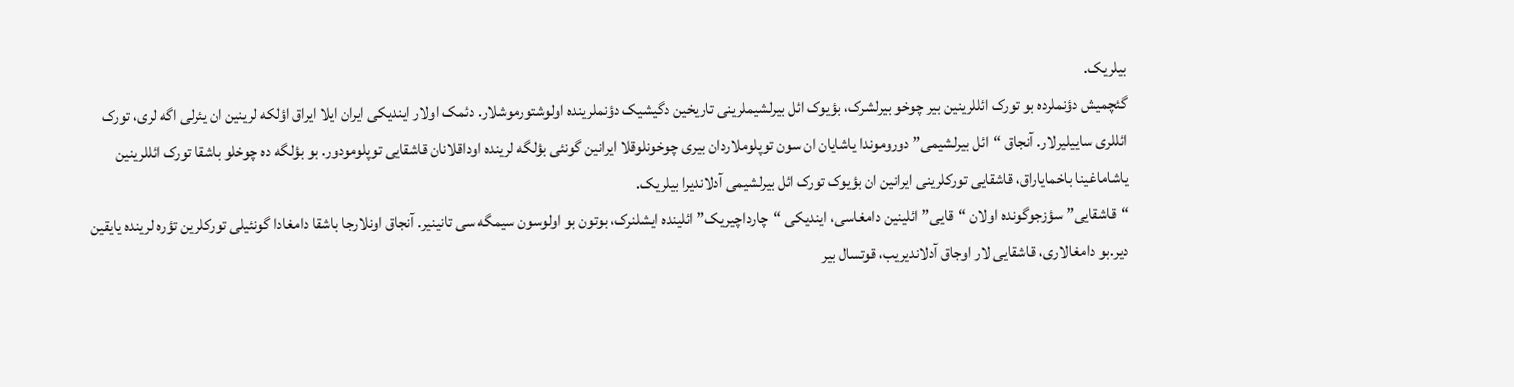بیلریک.
گئچمیش دؤنملرده بو تورک ائللرینین بیر چوخو بیرلشرک، بؤیوک ائل بیرلشیملرینی تاریخین دگیشیک دؤنملرینده اولوشتورموشلار. دئمک اولار ایندیکی ایران ایلا ایراق اؤلکه لرینین ان یئرلی اگه لری، تورک ائللری ساییلیرلار. آنجاق “ائل بیرلشیمی” دوروموندا یاشایان ان سون توپلوملاردان بیری چوخونلوقلا ایرانین گونئی بؤلگه لرینده اوداقلانان قاشقایی توپلومودور. بو بؤلگه ده چوخلو باشقا تورک ائللرینین یاشاماغینا باخمایاراق، قاشقایی تورکلرینی ایرانین ان بؤیوک تورک ائل بیرلشیمی آدلاندیرا بیلریک.
“قاشقایی” سؤزجوگونده اولان “قایی” ائلینین دامغاسی، ایندیکی “چارداچیریک” ائلینده ایشلنرک، بوتون بو اولوسون سیمگه سی تانینیر. آنجاق اونلارجا باشقا دامغادا گونئیلی تورکلرین تؤره لرینده یایقین دیر.بو دامغالاری، قاشقایی لار اوجاق آدلاندیریب، قوتسال بیر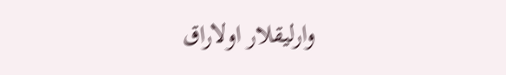وارلیقلار اولاراق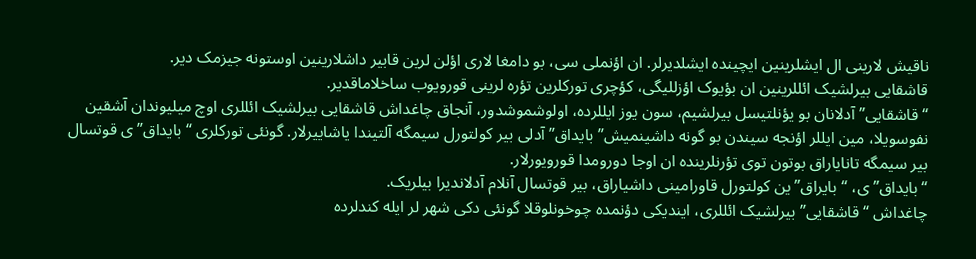ناقیش لارینی ال ایشلرینین ایچینده ایشلدیرلر. ان اؤنملی سی، بو دامغا لاری اؤلن لرین قابیر داشلارینین اوستونه جیزمک دیر.
قاشقایی بیرلشیک ائللرینین ان بؤیوک اؤزللیگی، کؤچری تورکلرین تؤره لرینی قورویوب ساخلاماقدیر.
“قاشقایی” آدلانان بو یؤنلتیسل بیرلشیم، سون یوز ایللرده، اولوشموشدور، آنجاق چاغداش قاشقایی بیرلشیک ائللری اوچ میلیوندان آشقین نفوسویلا، مین ایللر اؤنجه سیندن بو گونه داشینمیش”بایداق” آدلی بیر کولتورل سیمگه آلتیندا یاشاییرلار. گونئی تورکلری “بایداق”ی قوتسال بیر سیمگه تانایاراق بوتون توی تؤرنلرینده ان اوجا دورومدا قورویورلار.
“بایداق”ی، “بایراق”ین کولتورل قاورامینی داشیاراق، بیر قوتسال آنلام آدلاندیرا بیلریک.
چاغداش “قاشقایی” بیرلشیک ائللری، ایندیکی دؤنمده چوخونلوقلا گونئی دکی شهر لر ایله کندلرده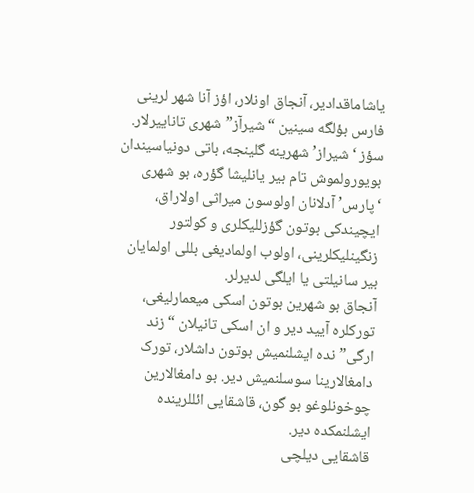یاشاماقدادیر، آنجاق اونلار، اؤز آنا شهر لرینی فارس بؤلگه سینین “شیرآز” شهری تاناییرلار.
سؤز ‘شیراز’ شهرینه گلینجه، باتی دونیاسیندان بویورولموش تام بیر یانلیشا گؤره، بو شهری ‘پارس’ آدلانان اولوسون میراثی اولاراق، ایچیندکی بوتون گؤزللیکلری و کولتور زنگینلیکلرینی، اولوب اولمادیغی بللی اولمایان بیر سانیلتی یا ایلگی لدیرلر.
آنجاق بو شهرین بوتون اسکی میعمارلیغی، تورکلره آیید دیر و ان اسکی تانیلان “زند ارگی”نده ایشلنمیش بوتون داشلار، تورک دامغالارینا سوسلنمیش دیر. بو دامغالارین چوخونلوغو بو گون، قاشقایی ائللرینده ایشلنمکده دیر.
قاشقایی دیلچی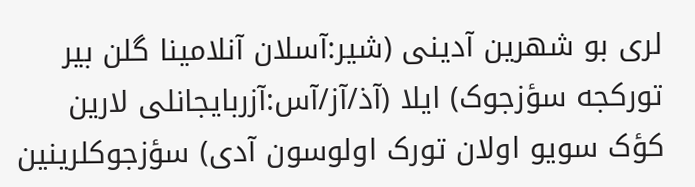لری بو شهرین آدینی (شیر:آسلان آنلامینا گلن بیر تورکجه سؤزجوک) ایلا (آذ/آز/آس:آزربایجانلی لارین کؤک سویو اولان تورک اولوسون آدی) سؤزجوکلرینین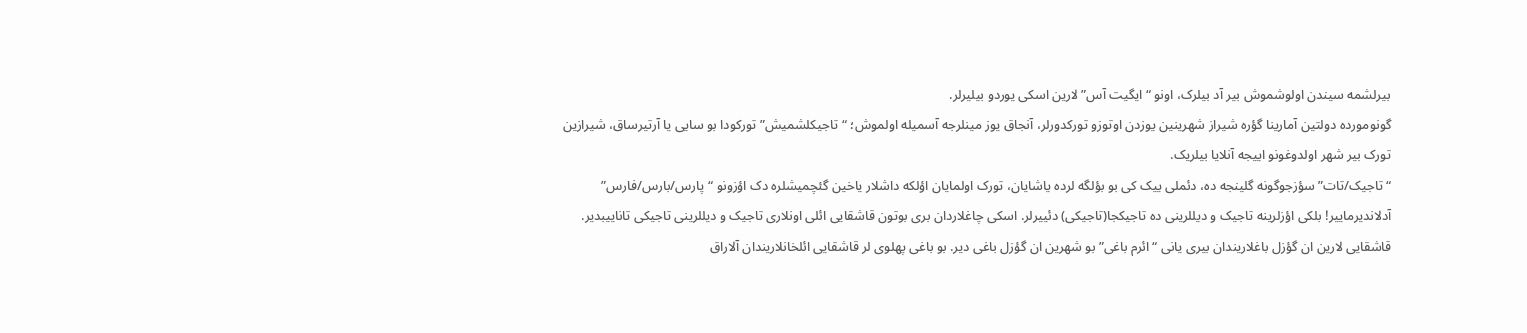بیرلشمه سیندن اولوشموش بیر آد بیلرک، اونو “ایگیت آس”لارین اسکی یوردو بیلیرلر.
گونومورده دولتین آمارینا گؤره شیراز شهرینین یوزدن اوتوزو تورکدورلر، آنجاق یوز مینلرجه آسمیله اولموش؛ “تاجیکلشمیش” تورکودا بو سایی یا آرتیرساق، شیرازین تورک بیر شهر اولدوغونو اییجه آنلایا بیلریک.
“تاجیک/تات” سؤزجوگونه گلینجه ده، دئملی ییک کی بو بؤلگه لرده یاشایان، تورک اولمایان اؤلکه داشلار یاخین گئچمیشلره دک اؤزونو “پارس/بارس/فارس” آدلاندیرماییر! بلکی اؤزلرینه تاجیک و دیللرینی ده تاجیکجا(تاجیکی) دئییرلر. اسکی چاغلاردان بری بوتون قاشقایی ائلی اونلاری تاجیک و دیللرینی تاجیکی تاناییبدیر.
قاشقایی لارین ان گؤزل باغلاریندان بیری یانی “ائرم باغی” بو شهرین ان گؤزل باغی دیر. بو باغی پهلوی لر قاشقایی ائلخانلاریندان آلاراق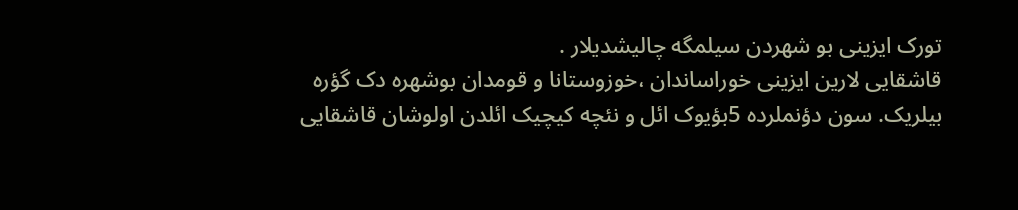تورک ایزینی بو شهردن سیلمگه چالیشدیلار .
قاشقایی لارین ایزینی خوراساندان ،خوزوستانا و قومدان بوشهره دک گؤره بیلریک. سون دؤنملرده 5بؤیوک ائل و نئچه کیچیک ائلدن اولوشان قاشقایی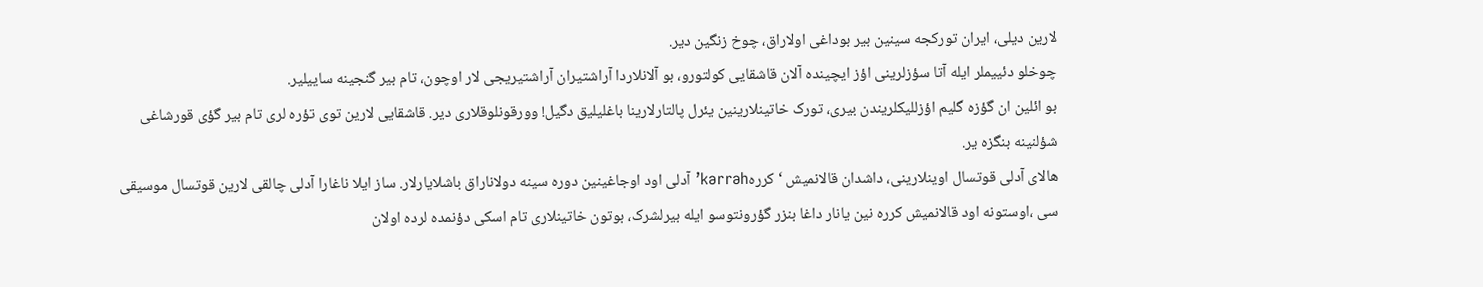لارین دیلی، ایران تورکجه سینین بیر بوداغی اولاراق، چوخ زنگین دیر.
چوخلو دئییملر ایله آتا سؤزلرینی اؤز ایچینده آلان قاشقایی کولتورو، بو آلانلاردا آراشتیران آراشتیریجی لار اوچون، تام بیر گنجینه ساییلیر.
بو ائلین ان گؤزه گلیم اؤزللیکلریندن بیری، تورک خاتینلارینین یئرل پالتارلارینا باغلیلیق دگیل! وورقونلوقلاری دیر. قاشقایی لارین توی تؤره لری تام بیر گؤی قورشاغی شؤلنینه بنگزه یر.
هالای آدلی قوتسال اوینلارینی، داشدان قالانمیش ‘کررهkərrəh’ آدلی اود اوجاغینین دوره سینه دولاناراق باشلایارلار. ساز ایلا ناغارا آدلی چالقی لارین قوتسال موسیقی سی ،اوستونه اود قالانمیش کرره نین یانار داغا بنزر گؤرونتوسو ایله بیرلشرک، بوتون خاتینلاری تام اسکی دؤنمده لرده اولان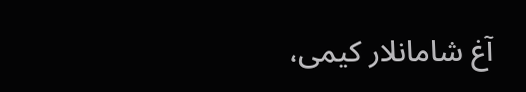آغ شامانلار کیمی،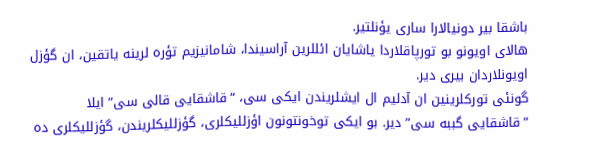باشقا بیر دونیالارا ساری یؤنلتیر.
هالای اویونو بو تورپاقلاردا یاشایان ائللرین آراسیندا، شامانیزیم تؤره لرینه یاتقین، ان گؤزل اویونلاردان بیری دیر.
گونئی تورکلرینین ان آدلیم ال ایشلریندن ایکی سی، “قاشقایی قالی سی” ایلا “قاشقایی گببه سی” دیر. بو ایکی توخونتونون اؤزللیکلری، گؤزللیکلریندن، گؤزللیکلری ده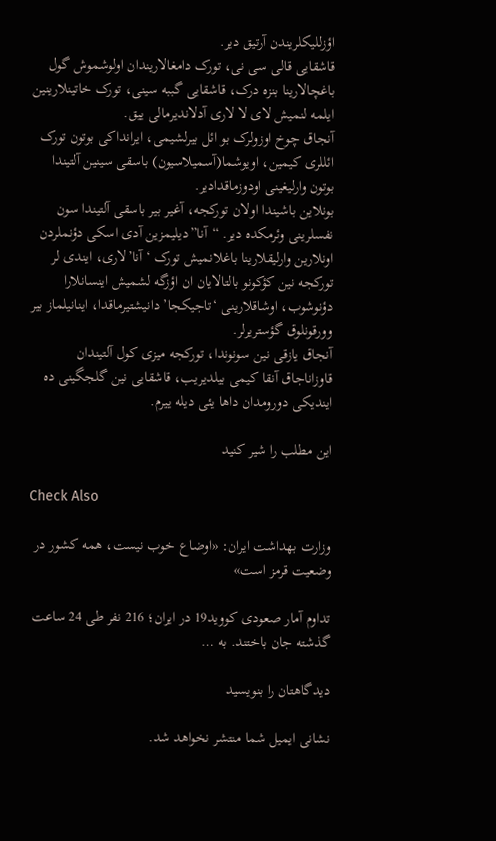اؤزللیکلریندن آرتیق دیر.
قاشقایی قالی سی نی، تورک دامغالاریندان اولوشموش گول باغچالارینا بنزه درک، قاشقایی گببه سینی، تورک خاتینلارینین ایلمه لنمیش لای لا لاری آدلاندیرمالی ییق.
آنجاق چوخ اوزولرک بو ائل بیرلشیمی، ایرانداکی بوتون تورک ائللری کیمین، اویوشما(آسمیلاسیون) باسقی سینین آلتیندا بوتون وارلیغینی اودوزماقدادیر.
بونلاین باشیندا اولان تورکجه، آغیر بیر باسقی آلتیندا سون نفسلرینی وئرمکده دیر. “آنا”دیلیمزین آدی اسکی دؤنملردن اونلارین وارلیقلارینا باغلانمیش تورک ‘آنا’لاری، ایندی لر تورکجه نین کؤکونو بالتالایان ان اؤزگه لشمیش اینسانلارا دؤنوشوب، اوشاقلارینی ‘تاجیکجا’ دانیشتیرماقدا، اینانیلماز بیر وورقونلوق گؤستریرلر.
آنجاق یازقی نین سونوندا، تورکجه میزی کول آلتیندان قاوزاناجاق آنقا کیمی بیلدیریب، قاشقایی نین گلجگینی ده ایندیکی دورومدان داها یئی دیله ییرم.

این مطلب را شیر کنید

Check Also

وزارت بهداشت ایران: «اوضاع خوب نیست، همه کشور در وضعیت قرمز است»

تداوم آمار صعودی کووید19 در ایران؛ 216 نفر طی 24 ساعت گذشته جان باختند. به …

دیدگاهتان را بنویسید

نشانی ایمیل شما منتشر نخواهد شد.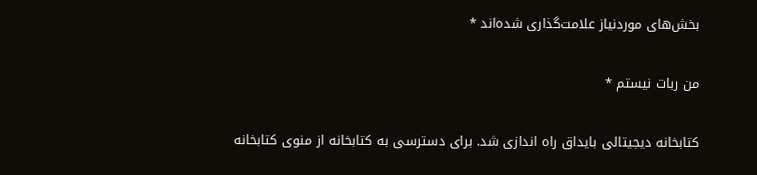بخش‌های موردنیاز علامت‌گذاری شده‌اند *

من ربات نیستم *

کتابخانه دیجیتالی بایداق راه اندازی شد. برای دسترسی به کتابخانه از منوی کتابخانه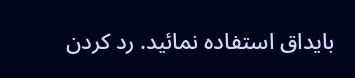بایداق استفاده نمائید. رد کردن